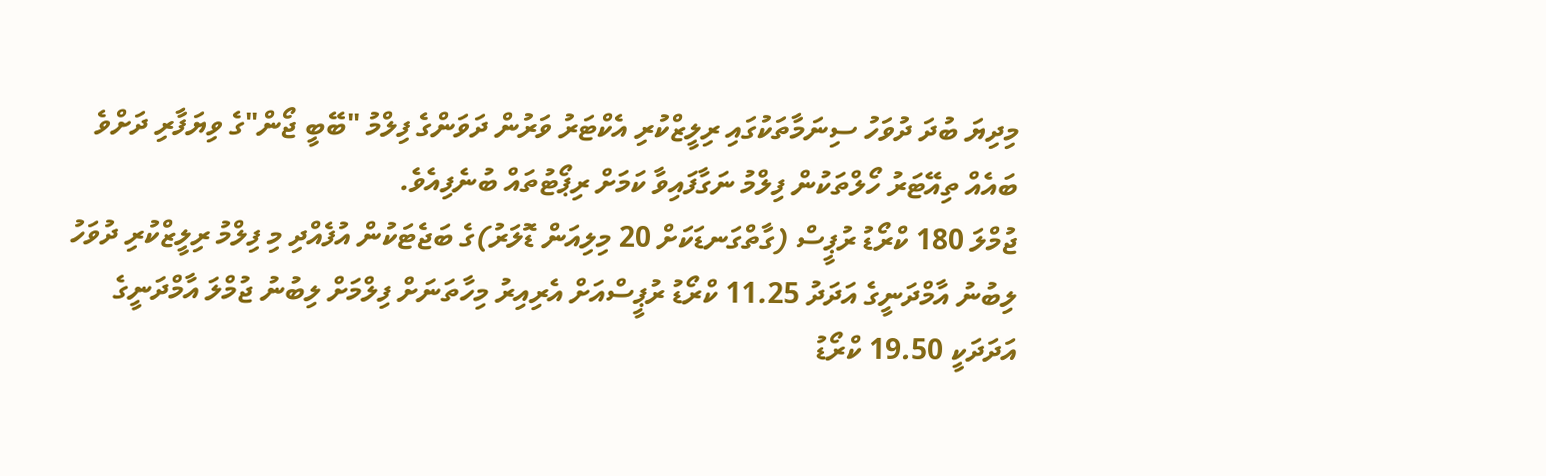މިދިޔަ ބުދަ ދުވަހު ސިނަމާތަކުގައި ރިލީޒްކުރި އެކްޓަރު ވަރުން ދަވަންގެ ފިލްމު "ބޭބީ ޖޯން"ގެ ވިޔަފާރި ދަށްވެ ބައެއް ތިއޭޓަރު ހޯލްތަކުން ފިލްމު ނަގާފައިވާ ކަމަށް ރިޕޯޓުތައް ބުނެފިއެވެ.
ޖުމްލަ 180 ކްރޯޑު ރުޕީސް (ގާތްގަނޑަކަށް 20 މިލިއަން ޑޮލަރު)ގެ ބަޖެޓަކުން އުފެއްދި މި ފިލްމު ރިލީޒްކުރި ދުވަހު ލިބުނު އާމްދަނީގެ އަދަދު 11.25 ކްރޯޑު ރުޕީސްއަށް އެރިއިރު މިހާތަނަށް ފިލްމަށް ލިބުނު ޖުމްލަ އާމްދަނީގެ އަދަދަކީ 19.50 ކްރޯޑު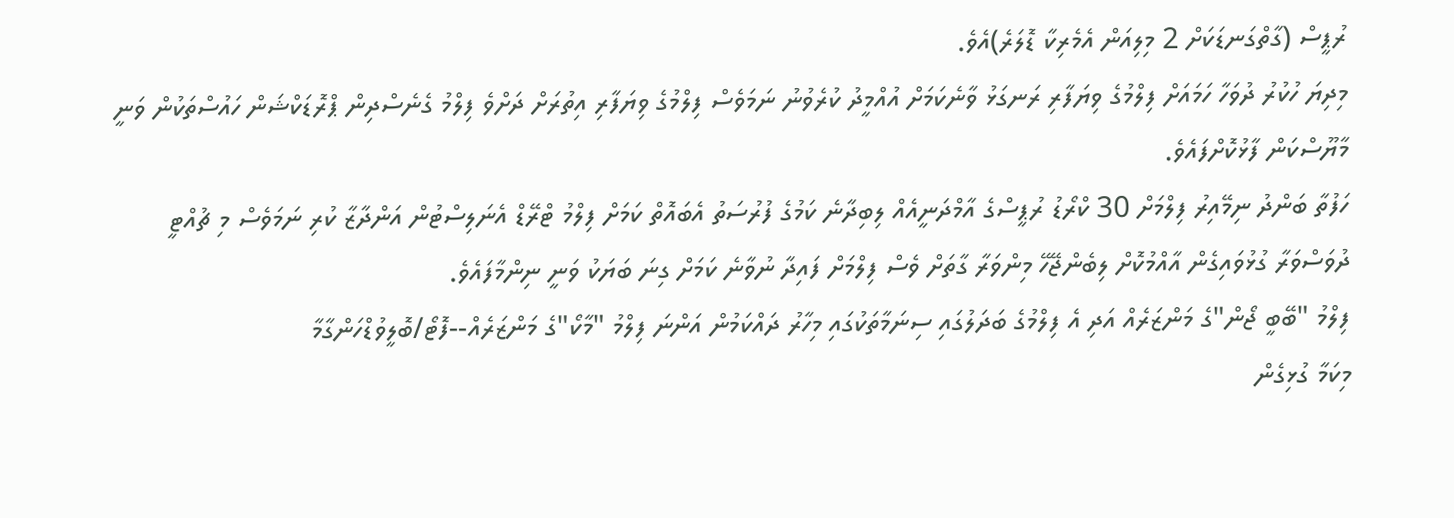ރުޕީސް (ގާތްގަނޑަކަށް 2 މިލިއަން އެމެރިކާ ޑޮލަރެ)އެވެ.
މިދިޔަ ހުކުރު ދުވަހާ ހަމައަށް ފިލްމުގެ ވިޔަފާރި ރަނގަޅު ވާނެކަމަށް އުއްމީދު ކުރެވުނު ނަމަވެސް ފިލްމުގެ ވިޔަފާރި އިތުރަށް ދަށްވެ ފިލްމު ގެނެސްދިން ޕްރޮޑަކްޝަން ހައުސްތަކުން ވަނީ މާޔޫސްކަން ފާޅުކޮށްފައެވެ.
ހަފުތާ ބަންދު ނިމޭއިރު ފިލްމަށް 30 ކްރޯޑު ރުޕީސްގެ އާމްދަނީއެއް ލިބިދާނެ ކަމުގެ ފުރުސަތު އެބައޮތް ކަމަށް ފިލްމު ޓްރޭޑް އެނަލިސްޓުން އަންދާޒާ ކުރި ނަމަވެސް މި ޗުއްޓީ ދުވަސްވަރާ ގުޅުވައިގެން އާއްމުކޮށް ލިބެންޖޭހޭ މިންވަރާ ގާތަށް ވެސް ފިލްމަށް ފައިދާ ނުވާނެ ކަމަށް ގިނަ ބަޔަކު ވަނީ ނިންމާފައެވެ.
ފިލްމު "ބޭބީ ޖޯން"ގެ މަންޒަރެއް އަދި އެ ފިލްމުގެ ބަދަލުގައި ސިނަމާތަކުގައި މިހާރު ދައްކަމުން އަންނަ ފިލްމު "މާކޯ"ގެ މަންޒަރެއް--ފޮޓޯ/ބޮލީވުޑްހަންގާމާ
މިކަމާ ގުޅިގެން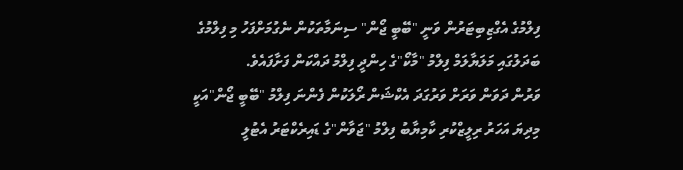ފިލްމުގެ އެގްޒިބިޓަރުން ވަނީ "ބޭބީ ޖޯން" ސިނަމާތަކުން ނެގުމަށްފަހު މި ފިލްމުގެ ބަދަލުގައި މަލަޔާލަމް ފިލްމު "މާކޯ"ގެ ހިންދީ ފިލްމު ދައްކަން ފަށާފައެވެ.
ވަރުން ދަވަން ވަރަށް ވަރުގަދަ އެކްޝަން ރޯލަކުން ފެންނަ ފިލްމު "ބޭބީ ޖޯން"އަކީ މިދިޔަ އަހަރު ރިލީޒްކުރި ކާމިޔާބު ފިލްމު "ޖަވާން"ގެ ޑައިރެކްޓަރު އެޓުލީ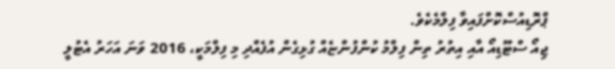ޕްރޮޑިއުސްކޮށްފައިވާ ފިލްމެކެވެ.
ޖިއޯ ސްޓޫޑިއޯ އާއި އިތުރު ތިން ފިލްމު ކުންފުންޏެއް ގުޅިގެން އުފެއްދި މި ފިލްމަކީ، 2016 ވަނަ އަހަރު އެޓުލީ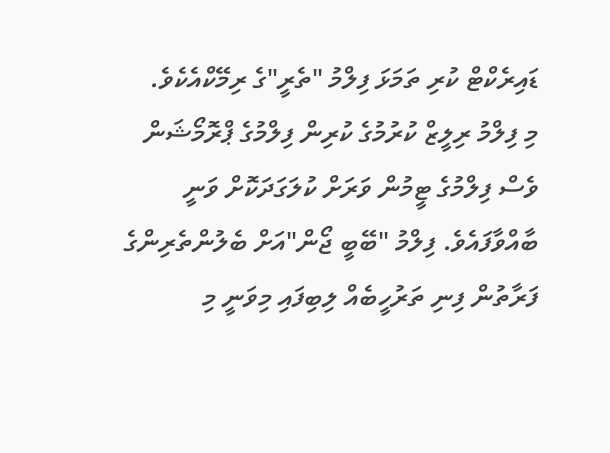ޑައިރެކްޓް ކުރި ތަމަޅަ ފިލްމު "ތެރީ"ގެ ރިމޭކްއެކެވެ.
މި ފިލްމު ރިލީޒް ކުރުމުގެ ކުރިން ފިލްމުގެ ޕްރޮމޯޝަން ވެސް ފިލްމުގެ ޓީމުން ވަރަށް ކުލަގަދަކޮށް ވަނީ ބާއްވާފައެވެ. ފިލްމު "ބޭބީ ޖޯން"އަށް ބެލުންތެރިންގެ ފަރާތުން ފިނި ތަރުހީބެއް ލިބިފައި މިވަނީ މި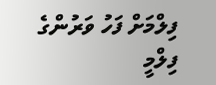ފިލްމަށް ފަހު ވަރުންގެ ފިލްމީ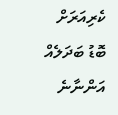ކެރިއަރަށް ބޮޑު ބަދަލެއް އަންނާނެ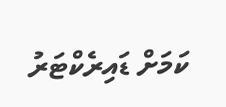ކަމަށް ޑައިރެކްޓަރު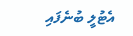އެޓުލީ ބުނެފައި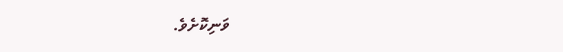ވަނިކޮށެވެ.